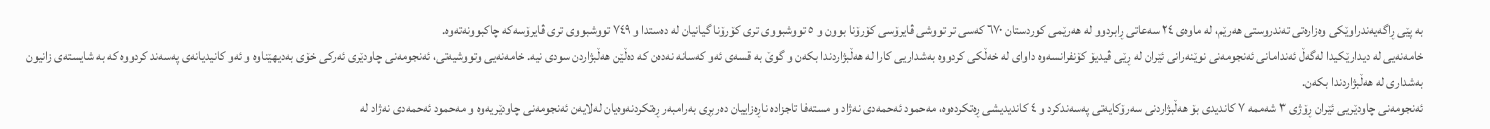بە پێی ڕاگەیەندراوێکی وەزارەتی تەندروستی ھەرێم، لە ماوەی ٢٤ سەعاتی ڕابردوو لە ھەرێمی کوردستان ٦٧٠ کەسی تر تووشی ڤایرۆسی کۆرۆنا بوون و ٥ تووشبووی تری کۆرۆنا گیانیان لە دەستدا و ٧٤٩ تووشبووی تری ڤایرۆسەکە چاکبوونەتەوە.
خامەنەیی لە دیدارێکیدا لەگەڵ ئەندامانی ئەنجومەنی نوێنەرانی ئێران لە ڕێی ڤیدیۆ کۆنفرانسەوە داوای لە خەڵکی کردووە بەشداریی کارا لە ھەڵبژاردندا بکەن و گوێ بە قسەی ئەو کەسانە نەدەن کە دەڵێن ھەڵبژاردن سودی نیە. خامەنەیی وتووشیەتی، ئەنجومەنی چاودێری ئەرکی خۆی بەدیھێناوە و ئەو کانیدیانەی پەسەند کردووە کە بە شایستەی زانیون بەشداری لە ھەڵبژاردندا بکەن.
ئەنجومەنی چاودێریی ئێران ڕۆژی ٣ شەممە ٧ کاندیدی بۆ ھەڵبژاردنی سەرۆکایەتی پەسەندکرد و ٤ کاندیدیشی ڕەتکردەوە، مەحمود ئەحمەدی نەژاد و مستەفا تاجزادە ناڕەزاییان دەربڕی بەرامبەر ڕەتکردنەوەیان لەلایەن ئەنجومەنی چاودێریەوە و مەحمود ئەحمەدی نەژاد لە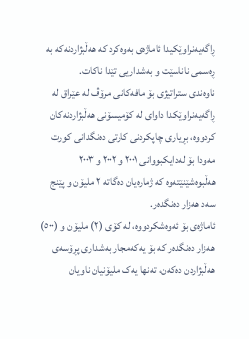ڕاگەیەنراوێکیدا ئاماژەی بەوەکرد کە ھەڵبژاردنەکە بە ڕەسمی ناناسێت و بەشداریی تێدا ناکات.
ناوەندی ستراتیژی بۆ مافەکانی مرۆڤ لە عێراق لە ڕاگەیەنراوێکدا داوای لە کۆمیسۆنی ھەڵبژاردنەکان کردووە، بڕیاری چاپکردنی کارتی دەنگدانی کورت مەودا بۆ لەدایکبووانی ٢٠٠١ و ٢٠٠٢ و ٢٠٠٣ ھەڵبوەشێنێتەوە کە ژمارەیان دەگاتە ٢ ملیۆن و پێنج سەد ھەزار دەنگدەر.
ئاماژەی بۆ ئەوەشکردووە، لە کۆی (٢) ملیۆن و (٥٠٠) ھەزار دەنگدەر کە بۆ یەکەمجار بەشداری پڕۆسەی ھەڵبژاردن دەکەن، تەنھا یەک ملیۆنیان ناویان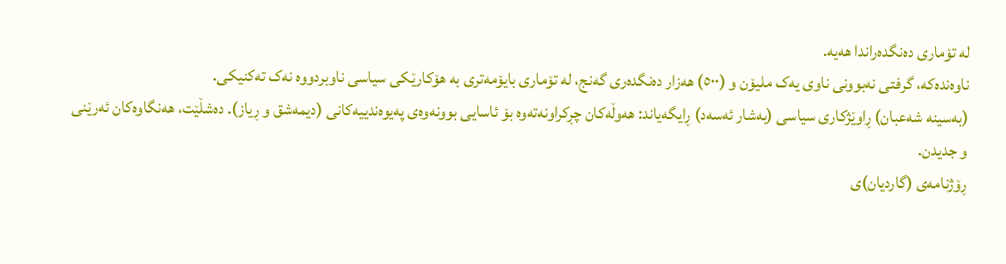لە تۆماری دەنگدەراندا ھەیە.
ناوەندەکە، گرفتی نەبوونی ناوی یەک ملیۆن و (٥٠٠) ھەزار دەنگدەری گەنج، لە تۆماری بایۆمەتری بە ھۆکارێکی سیاسی ناوبردووە نەک تەکنیکی.
(بەسینە شەعبان) ڕاوێژکاری سیاسی (بەشار ئەسەد) ڕایگەیاند: ھەوڵەکان چڕکراونەتەوە بۆ ئاسایی بوونەوەی پەیوەندییەکانی (دیمەشق و ڕیاز). دەشڵێت، ھەنگاوەکان ئەرێنی و جدیدن.
ڕۆژنامەی (گاردیان)ی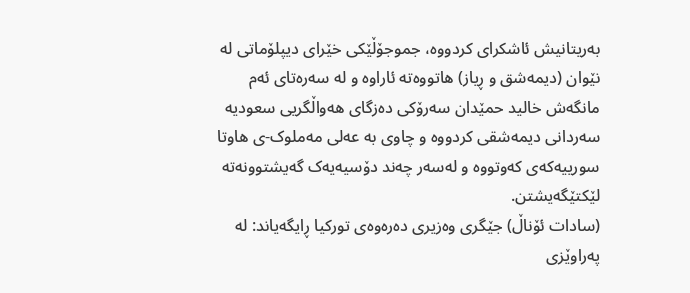بەریتانیش ئاشکرای کردووە، جموجۆڵێکی خێرای دیپلۆماتی لە نێوان (دیمەشق و ڕیاز) ھاتووەتە ئاراوە و لە سەرەتای ئەم مانگەش خالید حمێدان سەرۆکی دەزگای ھەواڵگریی سعودیە سەردانی دیمەشقی کردووە و چاوی بە عەلی مەملوک-ی ھاوتا سورییەکەی کەوتووە و لەسەر چەند دۆسیەیەک گەیشتوونەتە لێکتێگەیشتن.
(سادات ئۆناڵ) جێگری وەزیری دەرەوەی تورکیا ڕایگەیاند: لە پەراوێزی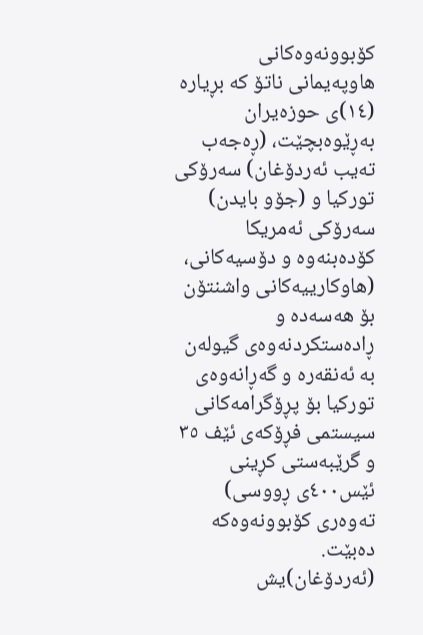کۆبوونەوەکانی ھاوپەیمانی ناتۆ کە بڕیارە (١٤)ی حوزەیران بەڕێوەبچێت، (ڕەجەب تەیب ئەردۆغان) سەرۆکی تورکیا و (جۆو بایدن) سەرۆکی ئەمریکا کۆدەبنەوە و دۆسیەکانی، (ھاوکارییەکانی واشنتۆن بۆ ھەسەدە و ڕادەستکردنەوەی گیولەن بە ئەنقەرە و گەڕانەوەی تورکیا بۆ پڕۆگرامەکانی سیستمی فڕۆکەی ئێف ٣٥ و گرێبەستی کڕینی ئێس٤٠٠ی ڕووسی) تەوەری کۆبوونەوەکە دەبێت.
(ئەردۆغان)یش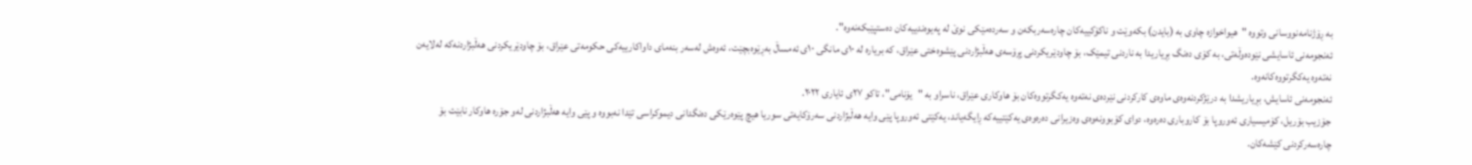بە ڕۆژنامەنووسانی وتووە "ھیواخوازە چاوی بە (بایدن) بکەوێت و ناکۆکییەکان چارەسەربکەن و سەردەمێکی نوێ لە پەیوەندییەکان دەستپێبکەنەوە".
ئەنجومەنی ئاسایشی نێودەوڵەتی، بە کۆی دەنگ بڕیاریدا بە ناردنی تیمێک، بۆ چاودێریکردنی پڕۆسەی ھەڵبژاردنی پێشوەختی عێراق، کە بریارە لە ١٠ی مانگی ١٠ی ئەمساڵ بەڕێوەبچێت، ئەوەش لەسەر بنەمای داواکارییەکی حکومەتی عێراق، بۆ چاودێریکردنی ھەڵبژاردنەکە لەلایەن نەتەوە یەکگرتووەکانەوە.
ئەنجومەنی ئاسایش، بڕیاریشدا بە درێژکردنەوەی ماوەی کارکردنی نێردەی نەتەوە یەکگرتووەکان بۆ ھاوکاری عێراق، ناسراو بە "یۆنامی"، تاکو ٢٧ی ئایاری ٢٠٢٢.
جۆزیب بۆریل، کۆمیسیاری ئەوروپا بۆ کاروباری دەرەوە، دوای کۆبوونەوەی وەزیرانی دەرەوەی یەکێتییەکە ڕایگەیاند، یەکێتی ئەوروپا پێی وایە ھەڵبژاردنی سەرۆکایەتی سوریا ھیچ پێوەرێکی دەنگدانی دیموکراسی تێدا نەبووە و پێی وایە ھەڵبژاردنی لەو جۆرە ھاوکار نابێت بۆ چارەسەرکردنی کێشەکان.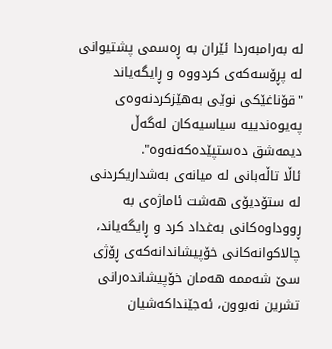لە بەرامبەردا ئێران بە ڕەسمی پشتیوانی لە پڕۆسەکەی کردووە و ڕایگەیاند "قۆناغێکی نوێی بەھێزکردنەوەی پەیوەندییە سیاسیەکان لەگەڵ دیمەشق دەستپێدەکەنەوە".
ئاڵا تاڵەبانی لە میانەی بەشداریکردنی لە ستۆدیۆی ھەشت ئاماژەی بە ڕووداوەکانی بەغداد کرد و ڕایگەیاند، چالاکوانەکانی خۆپیشاندانەکەی ڕۆژی سێ شەممە ھەمان خۆپیشاندەرانی تشرین نەبوون، ئەجێنداکەشیان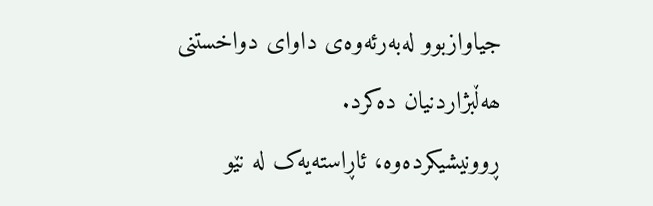جیاوازبوو لەبەرئەوەی داوای دواخستنی ھەڵبژاردنیان دەکرد.
ڕوونیشیکردەوە، ئاڕاستەیەک لە نێو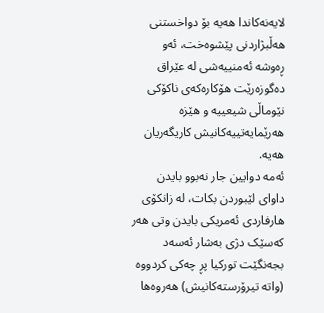لایەنەکاندا ھەیە بۆ دواخستنی ھەڵبژاردنی پێشوەخت، ئەو ڕەوشە ئەمنییەشی لە عێراق دەگوزەرێت ھۆکارەکەی ناکۆکی نێوماڵی شیعییە و ھێزە ھەرێمایەتییەکانیش کاریگەریان ھەیە.
ئەمە دوایین جار نەبوو بایدن داوای لێبوردن بکات، لە زانکۆی ھارفاردی ئەمریکی بایدن وتی ھەر کەسێک دژی بەشار ئەسەد بجەنگێت تورکیا پڕ چەکی کردووە (واتە تیرۆرستەکانیش) ھەروەھا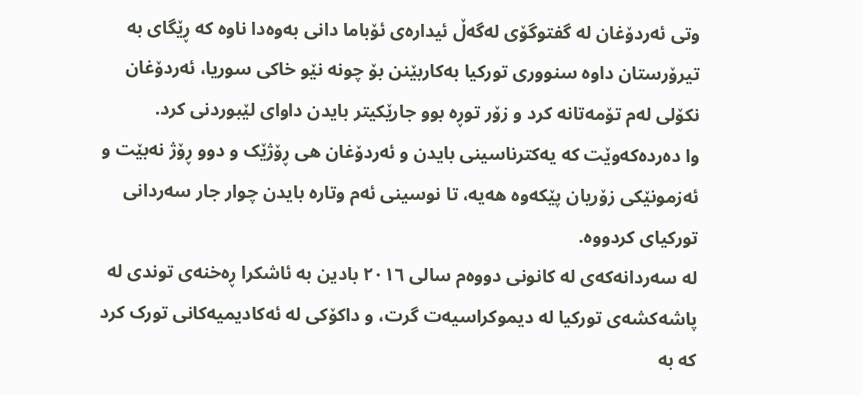وتی ئەردۆغان لە گفتوگۆی لەگەڵ ئیدارەی ئۆباما دانی بەوەدا ناوە کە ڕێگای بە تیرۆرستان داوە سنووری تورکیا بەکاربێنن بۆ چونە نێو خاکی سوریا، ئەردۆغان نکۆلی لەم تۆمەتانە کرد و زۆر توڕە بوو جارێکیتر بایدن داوای لێبوردنی کرد.
وا دەردەکەوێت کە یەکترناسینی بایدن و ئەردۆغان ھی ڕۆژێک و دوو ڕۆژ نەبێت و ئەزمونێکی زۆریان پێکەوە ھەیە، تا نوسینی ئەم وتارە بایدن چوار جار سەردانی تورکیای کردووە.
لە سەردانەکەی لە کانونی دووەم سالی ٢٠١٦ بادین بە ئاشکرا ڕەخنەی توندی لە پاشەکشەی تورکیا لە دیموکراسیەت گرت، و داکۆکی لە ئەکادیمیەکانی تورک کرد کە بە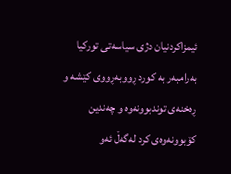ئیمزاکردنیان دژی سیاسەتی تورکیا بەرامبەر بە کورد ڕووبەڕووی کێشە و ڕەخنەی توندبوونەوە و چەندین کۆبوونەوەی کرد لەگەڵ ئەو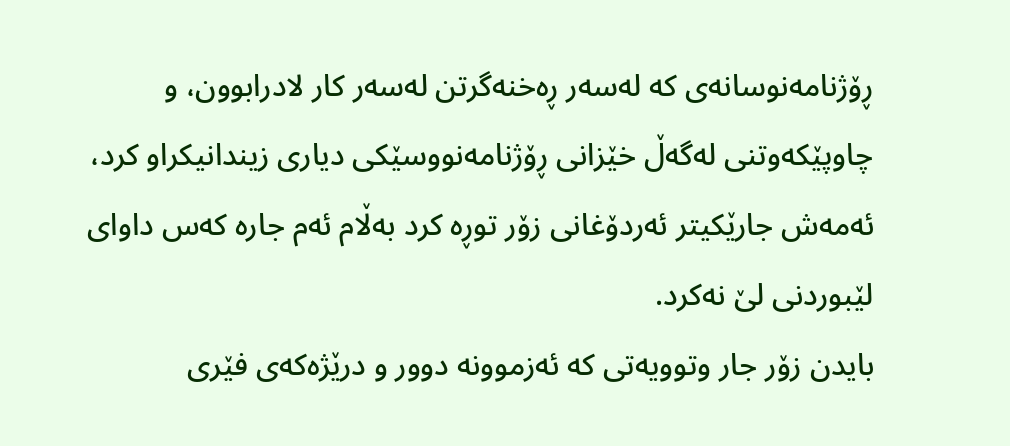ڕۆژنامەنوسانەی کە لەسەر ڕەخنەگرتن لەسەر کار لادرابوون، و چاوپێکەوتنی لەگەڵ خێزانی ڕۆژنامەنووسێکی دیاری زیندانیکراو کرد، ئەمەش جارێکیتر ئەردۆغانی زۆر توڕە کرد بەڵام ئەم جارە کەس داوای لێبوردنی لێ نەکرد.
بایدن زۆر جار وتوویەتی کە ئەزموونە دوور و درێژەکەی فێری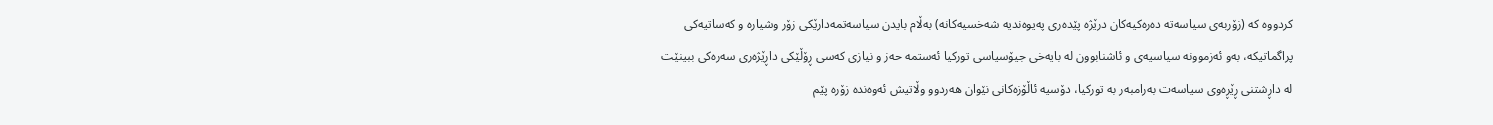کردووە کە (زۆربەی سیاسەتە دەرەکیەکان درێژە پێدەری پەیوەندیە شەخسیەکانە) بەڵام بایدن سیاسەتمەدارێکی زۆر وشیارە و کەساتیەکی پراگماتیکە، بەو ئەزموونە سیاسیەی و ئاشنابوون لە بایەخی جیۆسیاسی تورکیا ئەستمە حەز و نیازی کەسی ڕۆڵێکی داڕێژەری سەرەکی ببینێت لە داڕشتنی ڕێڕەوی سیاسەت بەرامبەر بە تورکیا، دۆسیە ئاڵۆزەکانی نێوان ھەردوو وڵاتیش ئەوەندە زۆرە پێم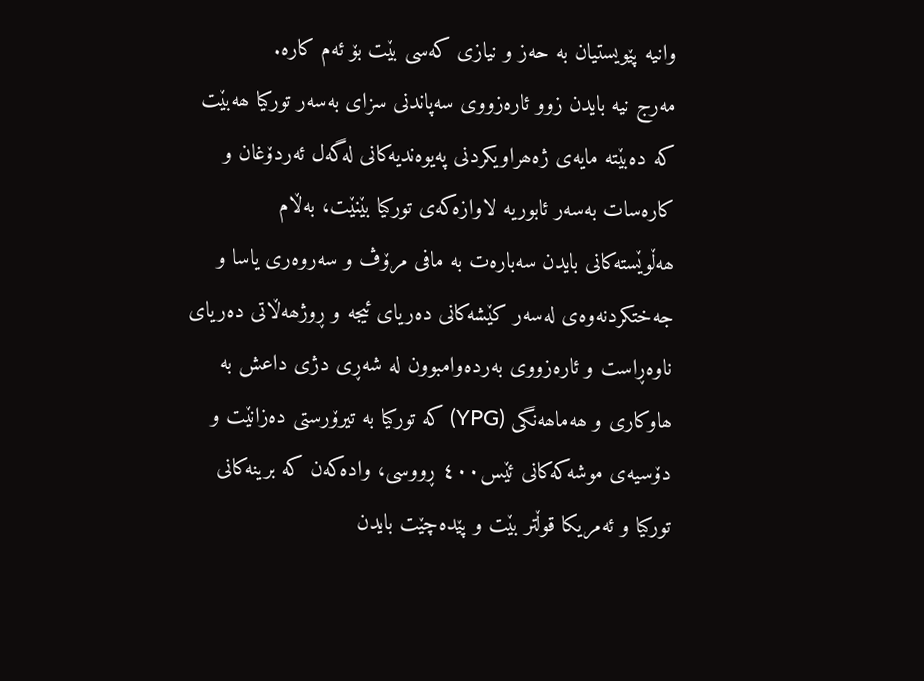وانیە پێویستیان بە حەز و نیازی کەسی بێت بۆ ئەم کارە.
مەرج نیە بایدن زوو ئارەزووی سەپاندنی سزای بەسەر تورکیا ھەبێت کە دەبێتە مایەی ژەھراویکردنی پەیوەندیەکانی لەگەل ئەردۆغان و کارەسات بەسەر ئابوریە لاوازەکەی تورکیا بێنێت، بەڵام ھەڵوێستەکانی بایدن سەبارەت بە مافی مرۆڤ و سەروەری یاسا و جەختکردنەوەی لەسەر کێشەکانی دەریای ئیجە و ڕوژھەڵاتی دەریای ناوەڕاست و ئارەزووی بەردەوامبوون لە شەڕی دژی داعش بە ھاوکاری و ھەماھەنگی (YPG) کە تورکیا بە تیرۆرستی دەزانێت و دۆسیەی موشەکەکانی ئێس٤٠٠ ڕووسی، وادەکەن کە برینەکانی تورکیا و ئەمریکا قوڵتر بێت و پێدەچێت بایدن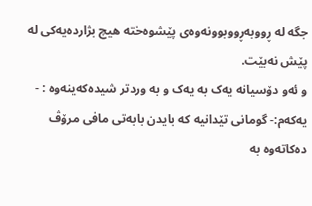جگە لە ڕووبەڕووبوونەوەی پێشوەختە ھیچ بژاردەیەکی لە پێش نەبێت.
و ئەو دۆسیانە یەک بە یەک و بە وردتر شیدەکەینەوە : -
یەکەم:- گومانی تێدانیە کە بایدن بابەتی مافی مرۆڤ دەکاتەوە بە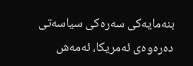بنەمایەکی سەرەکی سیاسەتی دەرەوەی ئەمریکا، ئەمەش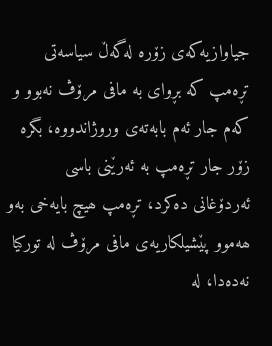جیاوازیەکەی زۆرە لەگەڵ سیاسەتی تڕەمپ کە بڕوای بە مافی مرۆڤ نەبوو و کەم جار ئەم بابەتەی وروژاندووە، بگرە زۆر جار تڕەمپ بە ئەرێنی باسی ئەردۆغانی دەکرد، تڕەمپ ھیچ بایەخی بەو ھەموو پێشیلکاریەی مافی مرۆڤ لە تورکیا نەدەدا، لە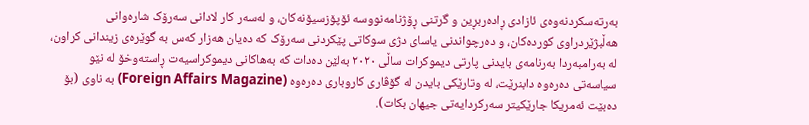بەرتەسکردنەوەی ئازادی ڕادەربڕین و گرتنی ڕۆژنامەنووسە ئۆپۆزسیۆنەکان، و لەسەر کار لادانی سەرۆک شارەوانی ھەڵبژێردراوی کوردەکان، و دەرچواندنی یاسای دژی سوکاتی پێکردنی سەرۆک کە دەیان ھەزار کەس بە گوێرەی زیندانی کراون، لە بەرامبەردا بەرنامەی بایدنی پارتی دیموکرات ساڵی ٢٠٢٠ بەلێن دەدات کە بەھاکانی دیموکراسیەت ڕاستەوخۆ لە نێو سیاسەتی دەرەوە دابنرێت، لە وتارێکی بایدن لە گۆڤاری کاروباری دەرەوە (Foreign Affairs Magazine) بە ناوی (بۆ دەبێت ئەمریکا جارێکیتر سەرکردایەتی جیھان بکات).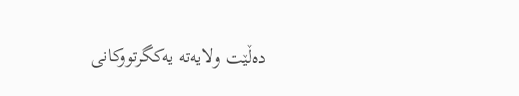دەڵێت ولایەتە یەکگرتووکانی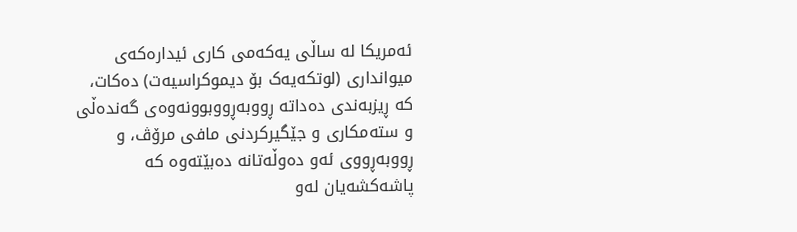ئەمریکا لە ساڵی یەکەمی کاری ئیدارەکەی میوانداری (لوتکەیەک بۆ دیموکراسیەت) دەکات، کە ڕیزبەندی دەداتە ڕووبەڕووبوونەوەی گەندەڵی و ستەمکاری و جێگیرکردنی مافی مرۆڤ، و ڕووبەڕووی ئەو دەوڵەتانە دەبێتەوە کە پاشەکشەیان لەو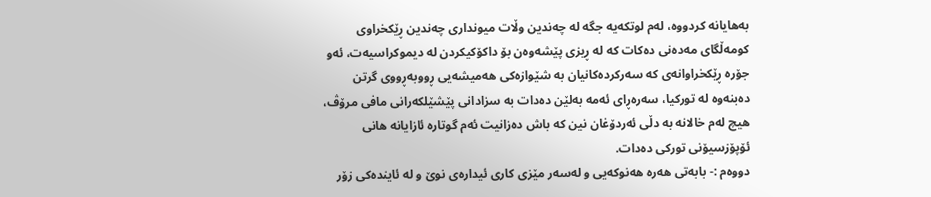بەھایانە کردووە، لەم لوتکەیە جگە لە چەندین وڵات میونداری چەندین ڕێکخراوی کومەڵگای مەدەنی دەکات کە لە ڕیزی پێشەوەن بۆ داکۆکیکردن لە دیموکراسیەت، ئەو جۆرە ڕێکخراوانەی کە سەرکردەکانیان بە شێوازەکی ھەمیشەیی ڕووبەڕووی گرتن دەبنەوە لە تورکیا، سەرەڕای ئەمە بەلێن دەدات بە سزادانی پێشێلکەرانی مافی مرۆڤ، ھیچ لەم خالانە بە دڵی ئەردۆغان نین کە باش دەزانیت ئەم گوتارە ئازایانە ھانی ئۆپۆزسیۆنی تورکی دەدات.
دووەم :- بابەتی ھەرە ھەنوکەیی و لەسەر مێزی کاری ئیدارەی نوێ و لە ئایندەکی زۆر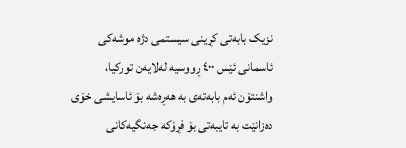نزیک بابەتی کڕینی سیستمی دژە موشەکی ئاسمانی ئێس ٤٠٠ ڕووسیە لەلایەن تورکیا، واشنتۆن ئەم بابەتەی بە ھەڕەشە بۆ ئاسایشی خۆی دەزانێت بە تایبەتی بۆ فڕۆکە جەنگیەکانی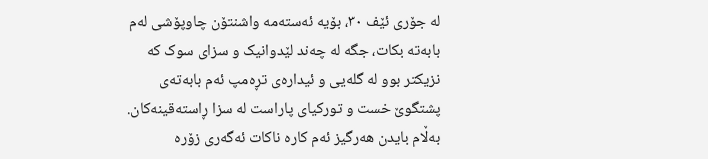لە جۆری ئێف ٣٠، بۆیە ئەستەمە واشنتۆن چاوپۆشی لەم بابەتە بکات، جگە لە چەند لێدوانیک و سزای سوک کە نزیکتر بوو لە گلەیی و ئیدارەی تڕەمپ ئەم بابەتەی پشتگوێ خست و تورکیای پاراست لە سزا ڕاستەقینەکان. بەڵام بایدن ھەرگیز ئەم کارە ناکات ئەگەری زۆرە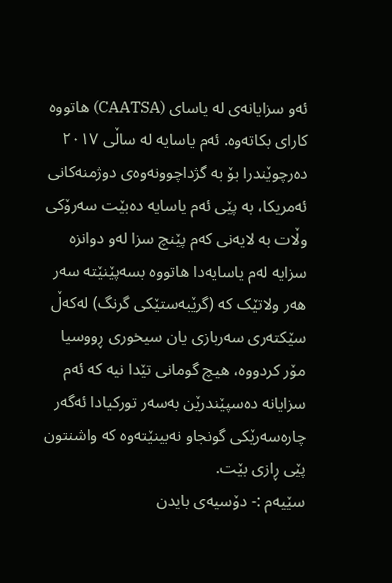ئەو سزایانەی لە یاسای (CAATSA) ھاتووە کارای بکاتەوە. ئەم یاسایە لە ساڵی ٢٠١٧ دەرچوێندرا بۆ بە گژداچوونەوەی دوژمنەکانی ئەمریکا، بە پێی ئەم یاسایە دەبێت سەرۆکی وڵات بە لایەنی کەم پێنچ سزا لەو دوانزە سزایە لەم یاسایەدا ھاتووە بسەپێنێتە سەر ھەر ولاتێک کە (گرێبەستێکی گرنگ) لەکەڵ سێکتەری سەربازی یان سیخوری ڕووسیا مۆر کردووە، ھیچ گومانی تێدا نیە کە ئەم سزایانە دەسپێندرێن بەسەر تورکیادا ئەگەر چارەسەرێکی گونجاو نەبینێتەوە کە واشنتون پێی ڕازی بێت.
سێیەم :- دۆسیەی بایدن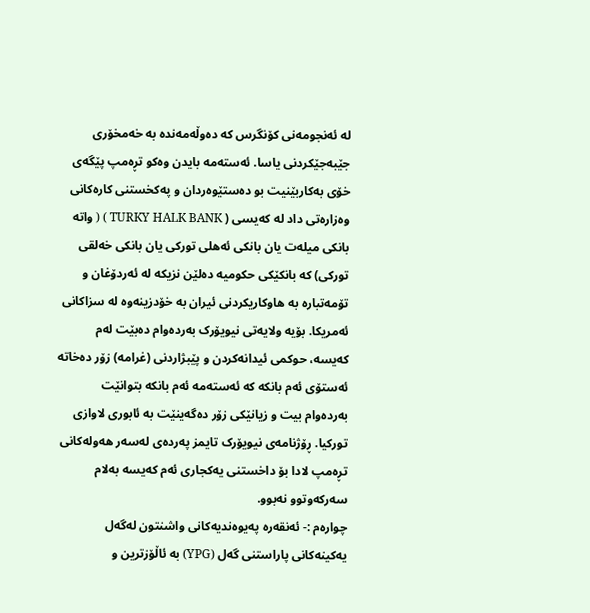لە ئەنجومەنی کۆنگرس کە دەوڵەمەندە بە خەمخۆری جێبەجێکردنی یاسا. ئەستەمە بایدن وەکو تڕەمپ پێگەی خۆی بەکاربێنیت بو دەستێوەردان و پەکخستنی کارەکانی وەزارەتی داد لە کەیسی ( TURKY HALK BANK ) ( واتە بانکی میلەت یان بانکی ئەھلی تورکی یان بانکی خەلقی تورکی) کە بانکێکی حکومیە دەلێن نزیکە لە ئەردۆغان و تۆمەتبارە بە ھاوکاریکردنی ئیران بە خۆدزینەوە لە سزاکانی ئەمریکا. بۆیە ولایەتی نیویۆرک بەردەوام دەبێت لەم کەیسە، حوکمی ئیدانەکردن و پێبژاردنی (غرامە) زۆر دەخاتە ئەستۆی ئەم بانکە کە ئەستەمە ئەم بانکە بتوانێت بەردەوام بیت و زیانێکی زۆر دەگەینێت بە ئابوری لاوازی تورکیا. ڕۆژنامەی نیویۆرک تایمز پەردەی لەسەر ھەولەکانی تڕەمپ لادا بۆ داخستنی یەکجاری ئەم کەیسە بەلام سەرکەوتوو نەبوو.
چوارەم :- ئەنقەرە پەیوەندیەکانی واشنتون لەگەل یەکینەکانی پاراستنی گەل (YPG) بە ئاڵۆزترین و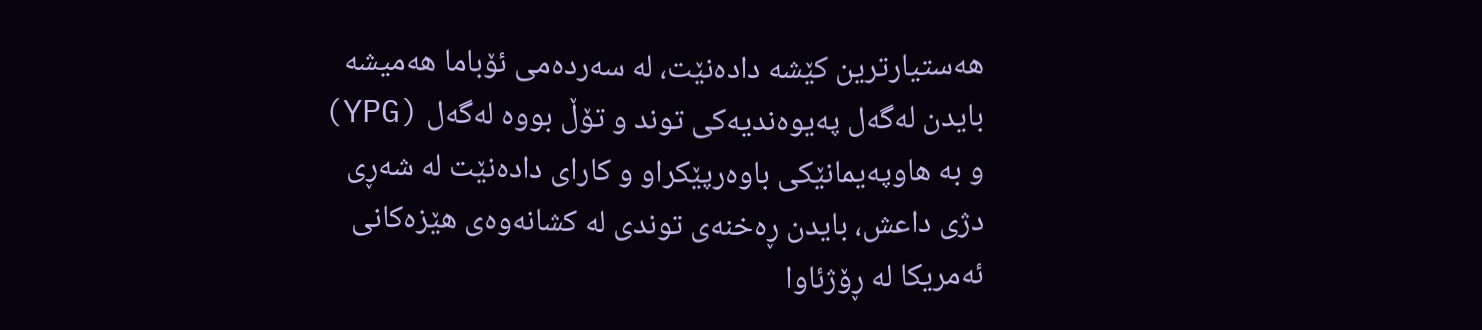ھەستیارترین کێشە دادەنێت، لە سەردەمی ئۆباما ھەمیشە بایدن لەگەل پەیوەندیەکی توند و تۆڵ بووە لەگەل (YPG) و بە ھاوپەیمانێکی باوەرپێکراو و کارای دادەنێت لە شەڕی دژی داعش، بایدن ڕەخنەی توندی لە کشانەوەی ھێزەکانی ئەمریکا لە ڕۆژئاوا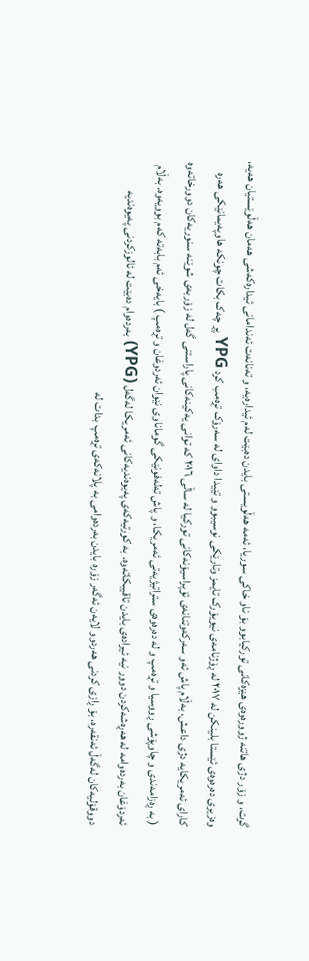گرت، و زۆر دژی ھاتنە ژوورەوەی ھێزەکانی تورکیابوو بۆ ناو خاکی سوریا، ئەمە ھەڵویستی بایدن دەبێت لەم ئیدارەیە، و تەنانەت ئەندامانی ئیدارەکەشی ھەمان ھەڵوێستیان ھەیە، وەزیری دەرەوەی ئێستا بلینکن لە ٢٠١٧ لە ڕۆژنامەی نیویۆرک تایمز وتارێکی نوسیبوو و تێیدا داوای لە سەرۆک تڕەمب کرد YPG پڕ چەک بکات چونکە ھاوپەیمانێکی ھەرە کارای ئەمریکایە دژی داعش، بەڵام پاش ئەو سەرکەوتنانەی ئۆپراسیۆنەکانی تورکیا لە ساڵی ٢٠١٦ کە توانی یەکینەکانی پاراستنی گەل لە زۆربەی شوێنە سنوریەکان دوورخاتەوە ( بە ڕەزامەندی و چاوپۆشی ڕووسیا و تڕەمپ و لە دەرەوەی ستراتیژیەتی ئەمریکا، و پاش تەلەفونێکی گوماناوی نێوان ئەردوغان و تڕەمپ ) بایەخی ئەم بابەتە کەم بوویەوە. بەڵام ئەردۆغان بەردەوامە لە ھەڕەشەکردن دوور نیە ئیرادەی بایدن تاقیبکاتەوە. بە کورتیەکەی پەیوەندیەکانی ئەمریکا لەگەل (YPG) بەردەوام دەبێت لە ئالوزکردنی پەیوەندیە دووقۆلیەکان لەگەڵ ئەنقەرە، بۆ ڕازی کردنی ھەردوو لایەن ئەگەر زۆرە بایدن بەردەوامی بە پلانەکەی تڕەمپ بدات لە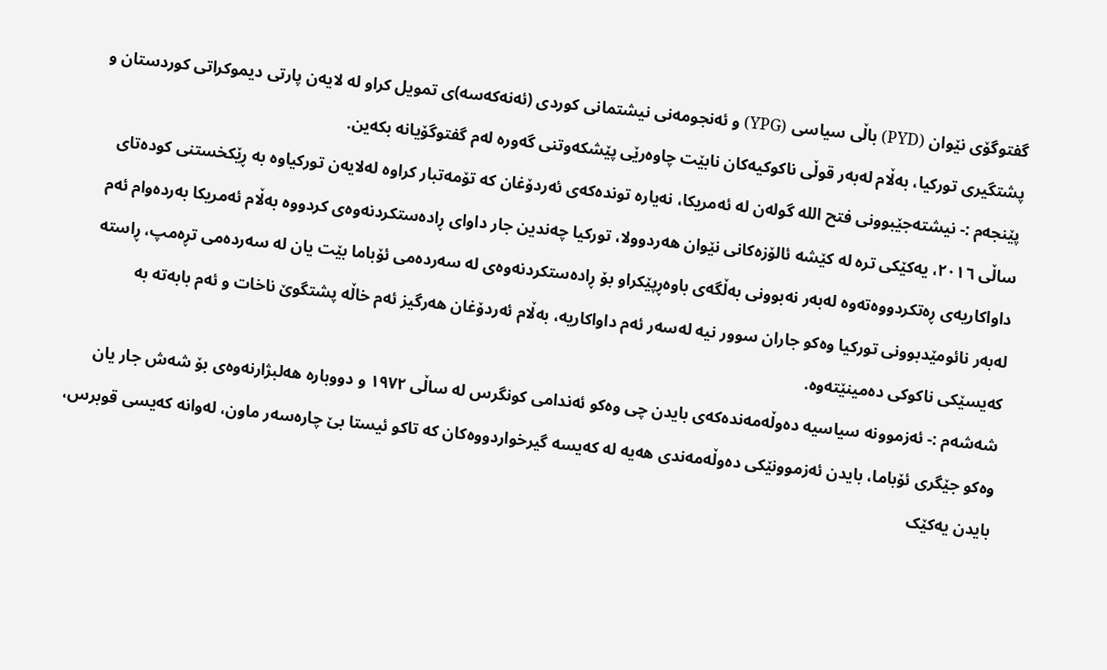گفتوگۆی نێوان (PYD) باڵی سیاسی (YPG) و ئەنجومەنی نیشتمانی کوردی (ئەنەکەسە)ی تمویل کراو لە لایەن پارتی دیموکراتی کوردستان و پشتگیری تورکیا، بەڵام لەبەر قوڵی ناکوکیەکان نابێت چاوەرێی پێشکەوتنی گەورە لەم گفتوگۆیانە بکەین.
پێنجەم :- نیشتەجێبوونی فتح اللە گولەن لە ئەمریکا، نەیارە توندەکەی ئەردۆغان کە تۆمەتبار کراوە لەلایەن تورکیاوە بە ڕێکخستنی کودەتای ساڵی ٢٠١٦، یەکێکی ترە لە کێشە ئالۆزەکانی نێوان ھەردوولا، تورکیا چەندین جار داوای ڕادەستکردنەوەی کردووە بەڵام ئەمریکا بەردەوام ئەم داواکاریەی ڕەتکردووەتەوە لەبەر نەبوونی بەڵگەی باوەڕپێکراو بۆ ڕادەستکردنەوەی لە سەردەمی ئۆباما بێت یان لە سەردەمی تڕەمپ، ڕاستە لەبەر نائومێدبوونی تورکیا وەکو جاران سوور نیە لەسەر ئەم داواکاریە، بەڵام ئەردۆغان ھەرگیز ئەم خاڵە پشتگوێ ناخات و ئەم بابەتە بە کەیسێکی ناکوکی دەمینێتەوە.
شەشەم :- ئەزموونە سیاسیە دەوڵەمەندەکەی بایدن چی وەکو ئەندامی کونگرس لە ساڵی ١٩٧٢ و دووبارە ھەلبژارنەوەی بۆ شەش جار یان وەکو جێگری ئۆباما، بایدن ئەزموونێکی دەوڵەمەندی ھەیە لە کەیسە گیرخواردووەکان کە تاکو ئیستا بێ چارەسەر ماون، لەوانە کەیسی قوبرس، بایدن یەکێک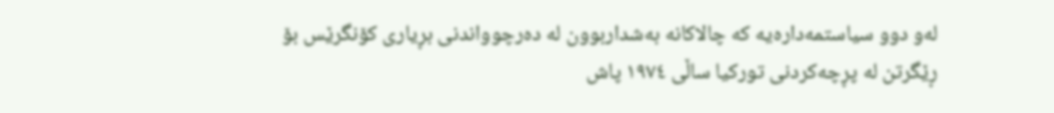لەو دوو سیاستمەدارەیە کە چالاکانە بەشداربوون لە دەرچوواندنی بڕیاری کۆنگرێس بۆ ڕێگرتن لە پڕچەکردنی تورکیا ساڵی ١٩٧٤ پاش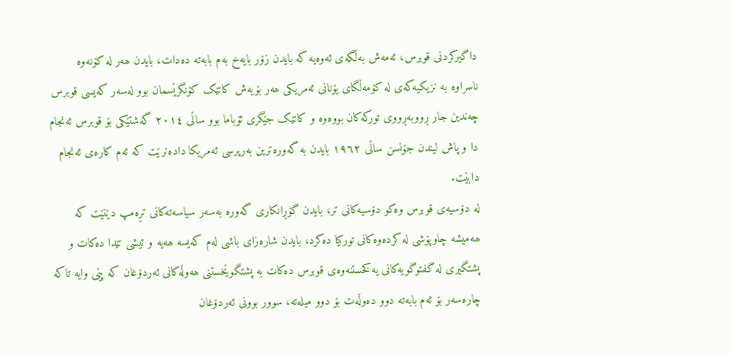داگیرکردنی قوبرس، ئەمەش بەڵگەی ئەوەیە کە بایدن زۆر بایەخ بەم بابەتە دەدات، بایدن ھەر لە کۆنەوە ناسراوە بە نزیکیەکەی لە کۆمەڵگای یۆنانی ئەمریکی ھەر بۆیەش کاتێک کۆنگرێسمان بوو لەسەر کەیسی قوبرس چەندین جار ڕووبەڕووی تورکەکان بووەوە و کاتێک جێگری ئۆباما بوو ساڵی ٢٠١٤ گەشتێکی بۆ قوبرس ئەنجام دا و پاش لیندن جۆنسن ساڵی ١٩٦٢ بایدن بە گەورەترین بەرپرسی ئەمریکا دادەنرێت کە ئەم کارەی ئەنجام دابێت.
لە دۆسیەی قوبرس وەکو دۆسیەکانی تر، بایدن گۆڕانکاری گەورە بەسەر سیاسەتەکانی تڕەمپ دێنێت کە ھەمیشە چاوپۆشی لە کردەوەکانی تورکیا دەکرد، بایدن شارەزای باشی لەم کەیسە ھەیە و ئیشی تێدا دەکات و پشتگیری لە گفتوگویەکانی یەکخستنەوەی قوبرس دەکات بە پشتگوێخستنی ھەوڵەکانی ئەردۆغان کە پێی وایە تاکە چارەسەر بۆ ئەم بابەتە دوو دەوڵەت بۆ دوو میلەتە، سوور بوونی ئەردۆغان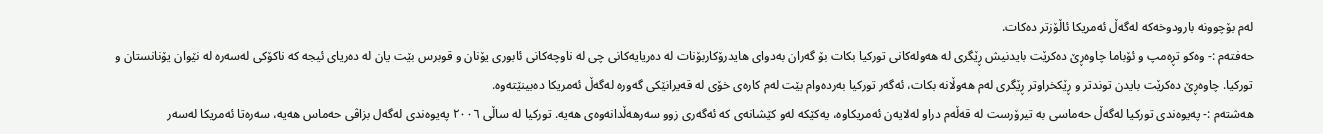لەم بۆچوونە بارودوخەکە لەگەڵ ئەمریکا ئاڵۆزتر دەکات.
حەفتەم :- وەکو تڕەمپ و ئۆباما چاوەڕێ دەکرێت بایدنیش ڕێگری لە ھەولەکانی تورکیا بکات بۆ گەران بەدوای ھایدرۆکاربۆنات لە دەریایەکانی چی لە ناوچەکانی ئابوری یۆنان و قوبرس بێت یان لە دەریای ئیجە کە ناکۆکی لەسەرە لە نێوان یۆنانستان و تورکیا. چاوەڕێ دەکرێت بایدن توندتر و ڕێکخراوتر ڕێگری لەم ھەوڵانە بکات، ئەگەر تورکیا بەردەوام بێت لەم کارەی خۆی لە قەیرانێکی گەورە لەگەڵ ئەمریکا دەبینێتەوە.
ھەشتەم :- پەیوەندی تورکیا لەگەڵ حەماسی بە تیرۆرست لە قەڵەم دراو لەلایەن ئەمریکاوە، یەکێکە لەو کێشانەی کە ئەگەری زوو سەرھەڵدانەوەی ھەیە. تورکیا لە ساڵی ٢٠٠٦ پەیوەندی لەگەل بزاڤی حەماس ھەیە، سەرەتا ئەمریکا لەسەر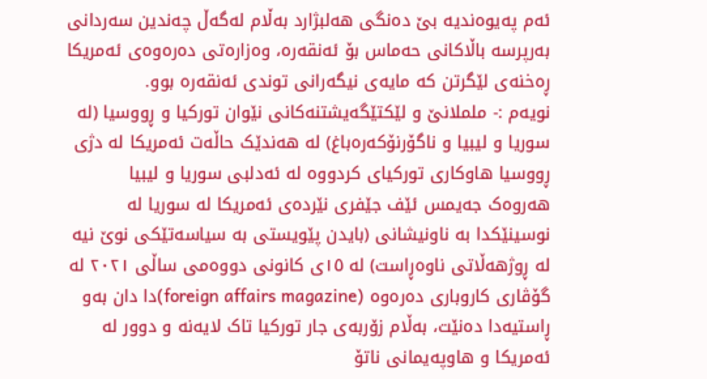ئەم پەیوەندیە بێ دەنگی ھەلبژارد بەڵام لەگەڵ چەندین سەردانی بەرپرسە باڵاکانی حەماس بۆ ئەنقەرە، وەزارەتی دەرەوەی ئەمریکا ڕەخنەی لێگرتن کە مایەی نیگەرانی توندی ئەنقەرە بوو.
نویەم :- ململانێ و لێکتێگەیشتنەکانی نێوان تورکیا و ڕووسیا (لە سوریا و لیبیا و ناگۆرنۆکەرەباغ) لە ھەندێک حاڵەت ئەمریکا لە دژی ڕووسیا ھاوکاری تورکیای کردووە لە ئەدلبی سوریا و لیبیا ھەروەک جەیمس ئێف جێفری نێردەی ئەمریکا لە سوریا لە نوسینێکدا بە ناونیشانی (بایدن پێویستی بە سیاسەتێکی نوێ نیە لە ڕوژھەڵاتی ناوەڕاست) لە ١٥ی کانونی دووەمی ساڵی ٢٠٢١ لە گۆڤاری کاروباری دەرەوە (foreign affairs magazine)دا دان بەو ڕاستیەدا دەنێت، بەڵام زۆربەی جار تورکیا تاک لایەنە و دوور لە ئەمریکا و ھاوپەیمانی ناتۆ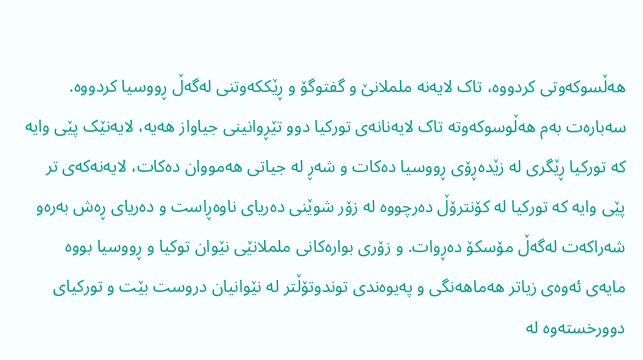ھەڵسوکەوتی کردووە، تاک لایەنە ململانێ و گفتوگۆ و ڕێککەوتنی لەگەڵ ڕووسیا کردووە.
سەبارەت بەم ھەڵوسوکەوتە تاک لایەنانەی تورکیا دوو تێڕوانینی جیاواز ھەیە، لایەنێک پێی وایە کە تورکیا ڕێگری لە زێدەڕۆی ڕووسیا دەکات و شەڕ لە جیاتی ھەمووان دەکات، لایەنەکەی تر پێی وایە کە تورکیا لە کۆنترۆڵ دەرچووە لە زۆر شوێنی دەریای ناوەڕاست و دەریای ڕەش بەرەو شەراکەت لەگەڵ مۆسکۆ دەڕوات. و زۆری بوارەکانی ململانێی نێوان توکیا و ڕووسیا بووە مایەی ئەوەی زیاتر ھەماھەنگی و پەیوەندی توندوتۆڵتر لە نێوانیان دروست بێت و تورکیای دوورخستەوە لە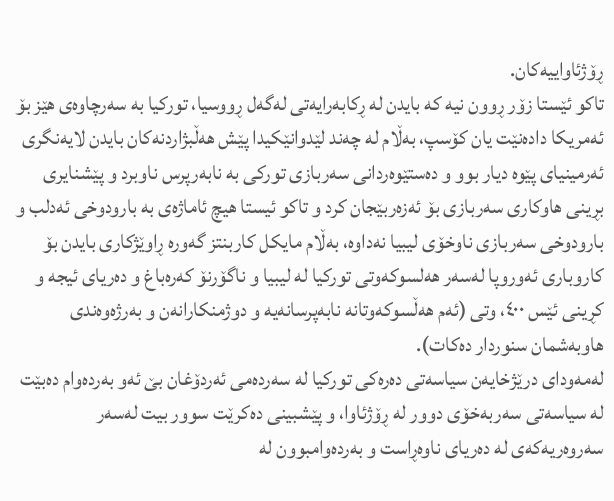ڕۆژئاواییەکان.
تاکو ئێستا زۆر ڕوون نیە کە بایدن لە ڕکابەرایەتی لەگەل ڕووسیا، تورکیا بە سەرچاوەی ھێز بۆ ئەمریکا دادەنێت یان کۆسپ، بەڵام لە چەند لێدوانێکیدا پێش ھەڵبژاردنەکان بایدن لایەنگری ئەرمینیای پێوە دیار بوو و دەستێوەردانی سەربازی تورکی بە نابەرپرس ناوبرد و پێشنایری بڕینی ھاوکاری سەربازی بۆ ئەزەربێجان کرد و تاکو ئیستا ھیچ ئاماژەی بە بارودوخی ئەدلب و بارودوخی سەربازی ناوخۆی لیبیا نەداوە، بەڵام مایکل کاربنتز گەورە ڕاوێژکاری بایدن بۆ کاروباری ئەوروپا لەسەر ھەلسوکەوتی تورکیا لە لیبیا و ناگۆرنۆ کەرەباغ و دەریای ئیجە و کڕینی ئێس ٤٠٠، وتی (ئەم ھەڵسوکەوتانە نابەپرسانەیە و دوژمنکارانەن و بەرژەوەندی ھاوبەشمان سنوردار دەکات).
لەمەودای درێژخایەن سیاسەتی دەرەکی تورکیا لە سەردەمی ئەردۆغان بێ ئەو بەردەوام دەبێت لە سیاسەتی سەربەخۆی دوور لە ڕۆژئاوا، و پێشبینی دەکرێت سوور بیت لەسەر سەروەریەکەی لە دەریای ناوەڕاست و بەردەوامبوون لە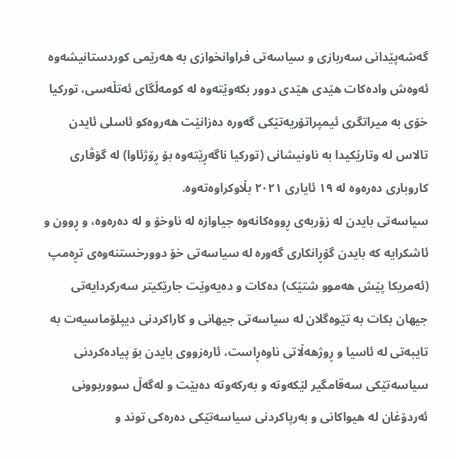گەشەپێدانی سەربازی و سیاسەتی فراوانخوازی بە ھەرێمی کوردستانیشەوە ئەوەش وادەکات ھێدی ھێدی دوور بکەوێتەوە لە کومەڵگای ئەتڵەسی، تورکیا خۆی بە میراتگری ئیمپراتۆریەتێکی گەورە دەزانێت ھەروەکو ئاسلی ئایدن تالاس لە وتارێکیدا بە ناونیشانی (تورکیا ناگەڕێتەوە بۆ ڕۆژئاوا) لە گۆڤاری کاروباری دەرەوە لە ١٩ ئایاری ٢٠٢١ بڵاوکراوەتەوە.
سیاسەتی بایدن لە زۆربەی ڕووەکانەوە جیاوازە لە ناوخۆ و لە دەرەوە، و ڕوون و ئاشکرایە کە بایدن گۆڕانکاری گەورە لە سیاسەتی خۆ دوورخستنەوەی تڕەمپ (ئەمریکا پێش ھەموو شتێک) دەکات و دەیەوێت جارێکیتر سەرکردایەتی جیھان بکات بە تێوەگلان لە سیاسەتی جیھانی و کاراکردنی دیپلۆماسیەت بە تایبەتی لە ئاسیا و ڕوژھەڵاتی ناوەڕاست، ئارەزووی بایدن بۆ پیادەکردنی سیاسەتێکی سەقامگیر لێکەوتە و بەرکەوتە دەبێت و لەگەڵ سووربوونی ئەردۆغان لە ھیواکانی و بەرپاکردنی سیاسەتێکی دەرەکی توند و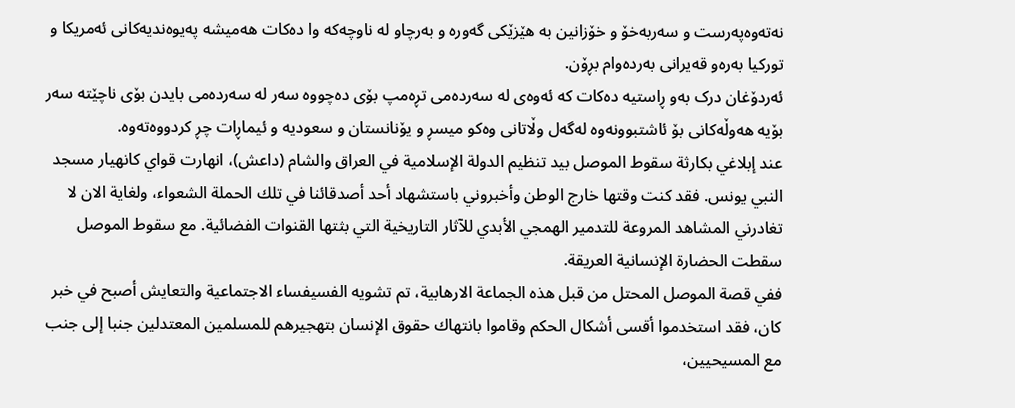نەتەوەپەرست و سەربەخۆ و خۆزانین بە ھێزێکی گەورە و بەرچاو لە ناوچەکە وا دەکات ھەمیشە پەیوەندیەکانی ئەمریکا و تورکیا بەرەو قەیرانی بەردەوام بڕۆن.
ئەردۆغان درک بەو ڕاستیە دەکات کە ئەوەی لە سەردەمی تڕەمپ بۆی دەچووە سەر لە سەردەمی بایدن بۆی ناچێتە سەر بۆیە ھەوڵەکانی بۆ ئاشتبوونەوە لەگەل وڵاتانی وەکو میسڕ و یۆنانستان و سعودیە و ئیماڕات چڕ کردووەتەوە.
عند إبلاغي بكارثة سقوط الموصل بيد تنظيم الدولة الإسلامية في العراق والشام (داعش)، انهارت قواي كانهيار مسجد النبي يونس. فقد كنت وقتها خارج الوطن وأخبروني باستشهاد أحد أصدقائنا في تلك الحملة الشعواء، ولغاية الان لا تغادرني المشاهد المروعة للتدمير الهمجي الأبدي للآثار التاريخية التي بثتها القنوات الفضائية. مع سقوط الموصل سقطت الحضارة الإنسانية العريقة.
ففي قصة الموصل المحتل من قبل هذه الجماعة الارهابية، تم تشويه الفسيفساء الاجتماعية والتعايش أصبح في خبر كان، فقد استخدموا أقسى أشكال الحكم وقاموا بانتهاك حقوق الإنسان بتهجيرهم للمسلمين المعتدلين جنبا إلى جنب مع المسيحيين،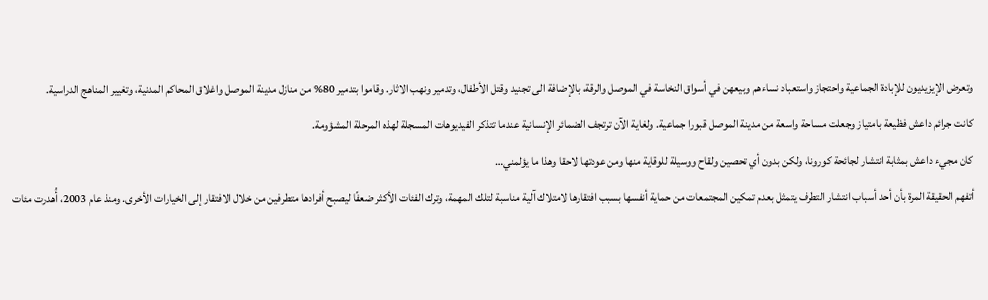وتعرض الإيزيديون للإبادة الجماعية واحتجاز واستعباد نساءهم وبيعهن في أسواق النخاسة في الموصل والرقة، بالإضافة الى تجنيد وقتل الأطفال، وتدمير ونهب الاثار. وقاموا بتدمير 80% من منازل مدينة الموصل واغلاق المحاكم المدنية، وتغيير المناهج الدراسية.
كانت جرائم داعش فظيعة بامتياز وجعلت مساحة واسعة من مدينة الموصل قبورا جماعية. ولغاية الآن ترتجف الضمائر الإنسانية عندما تتذكر الفيديوهات المسجلة لهذه المرحلة المشؤومة.
كان مجيء داعش بمثابة انتشار لجائحة كورونا، ولكن بدون أي تحصين ولقاح ووسيلة للوقاية منها ومن عودتها لاحقا وهذا ما یؤلمني…
أتفهم الحقيقة المرة بأن أحد أسباب انتشار التطرف يتمثل بعدم تمكين المجتمعات من حماية أنفسها بسبب افتقارها لامتلاك آلية مناسبة لتلك المهمة، وترك الفئات الأكثر ضعفًا ليصبح أفرادها متطرفين من خلال الافتقار إلى الخيارات الأخرى. ومنذ عام 2003، أُهدرت مئات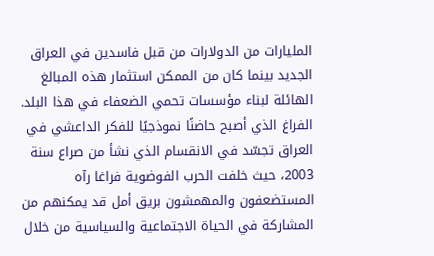المليارات من الدولارات من قبل فاسدين في العراق الجديد بينما كان من الممكن استثمار هذه المبالغ الهائلة لبناء مؤسسات تحمي الضعفاء في هذا البلد.
الفراغ الذي أصبح حاضنًا نموذجيًا للفكر الداعشي في العراق تجسّد في الانقسام الذي نشأ من صراع سنة 2003، حيث خلفت الحرب الفوضوية فراغا رآه المستضعفون والمهمشون بريق أمل قد يمكنهم من المشاركة في الحياة الاجتماعية والسياسية من خلال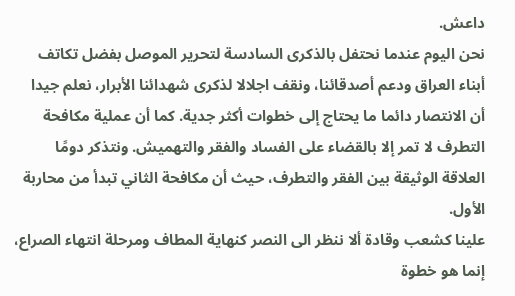داعش.
نحن اليوم عندما نحتفل بالذكرى السادسة لتحرير الموصل بفضل تكاتف أبناء العراق ودعم أصدقائنا، ونقف اجلالا لذكرى شهدائنا الأبرار، نعلم جيدا أن الانتصار دائما ما يحتاج إلى خطوات أكثر جدية. كما أن عملية مكافحة التطرف لا تمر إلا بالقضاء على الفساد والفقر والتهميش. ونتذكر دومًا العلاقة الوثيقة بين الفقر والتطرف، حيث أن مكافحة الثاني تبدأ من محاربة الأول.
علينا كشعب وقادة ألا ننظر الى النصر كنهاية المطاف ومرحلة انتهاء الصراع، إنما هو خطوة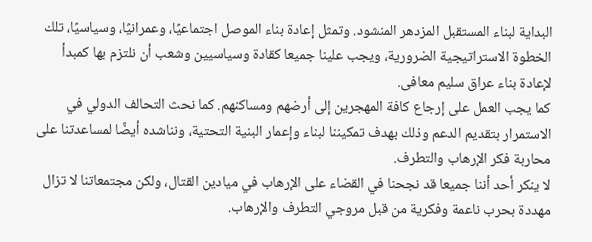البداية لبناء المستقبل المزدهر المنشود. وتمثل إعادة بناء الموصل اجتماعيًا، وعمرانيًا، وسياسيًا، تلك الخطوة الاستراتيجية الضرورية، ويجب علينا جميعا كقادة وسياسیين وشعب أن نلتزم بها كمبدأ لإعادة بناء عراق سليم معافى.
كما يجب العمل على إرجاع كافة المهجرين إلى أرضهم ومساكنهم. كما نحث التحالف الدولي في الاستمرار بتقديم الدعم وذلك بهدف تمكيننا لبناء وإعمار البنية التحتية، ونناشده أيضًا لمساعدتنا على محاربة فكر الإرهاب والتطرف.
لا ينكر أحد أننا جميعا قد نجحنا في القضاء على الإرهاب في ميادين القتال، ولكن مجتمعاتنا لا تزال مهددة بحرب ناعمة وفكرية من قبل مروجي التطرف والإرهاب.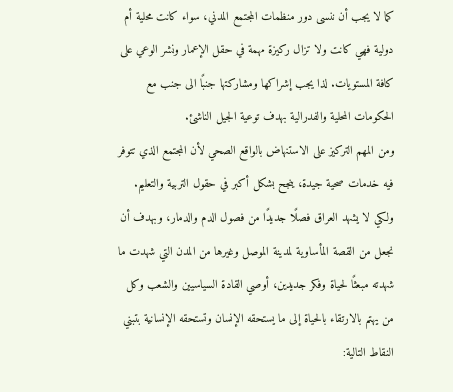كما لا يجب أن ننسى دور منظمات المجتمع المدني، سواء كانت محلية أم دولية فهي كانت ولا تزال ركيزة مهمة في حقل الإعمار ونشر الوعي على كافة المستويات. لذا يجب إشراكها ومشاركتها جنبًا الى جنب مع الحكومات المحلية والفدرالية بهدف توعية الجيل الناشئ.
ومن المهم الترکیز علی الاستنهاض بالواقع الصحي لأن المجتمع الذي تتوفر فيه خدمات صحية جيدة، ينجح بشكل أكبر في حقول التربية والتعليم.
ولكي لا يشهد العراق فصلًا جديدًا من فصول الدم والدمار، وبهدف أن نجعل من القصة المأساوية لمدينة الموصل وغيرها من المدن التي شهدت ما شهدته مبعثًا لحياة وفكر جديدين، أوصي القادة السياسيين والشعب وكل من يهتم بالارتقاء بالحياة إلى ما يستحقه الإنسان وتستحقه الإنسانية بتبني النقاط التالية: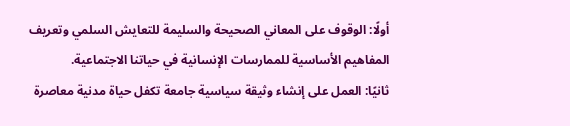أولًا: الوقوف على المعاني الصحيحة والسليمة للتعايش السلمي وتعريف المفاهيم الأساسية للممارسات الإنسانية في حياتنا الاجتماعية.
ثانيًا: العمل على إنشاء وثيقة سياسية جامعة تكفل حياة مدنية معاصرة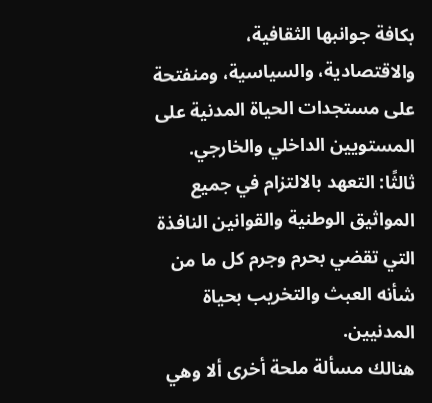بكافة جوانبها الثقافية، والاقتصادية، والسياسية، ومنفتحة على مستجدات الحياة المدنية على المستويين الداخلي والخارجي.
ثالثًا: التعهد بالالتزام في جميع المواثيق الوطنية والقوانين النافذة التي تقضي بحرم وجرم كل ما من شأنه العبث والتخريب بحياة المدنيين.
هنالك مسألة ملحة أخرى ألا وهي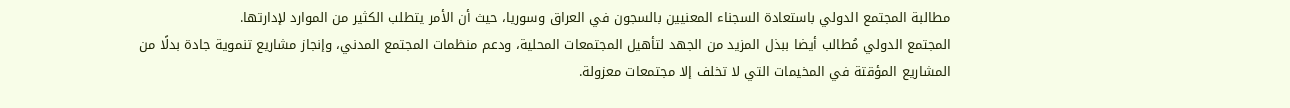مطالبة المجتمع الدولي باستعادة السجناء المعنيين بالسجون في العراق وسوريا، حيث أن الأمر يتطلب الكثير من الموارد لإدارتها.
المجتمع الدولي مُطالب أيضا ببذل المزيد من الجهد لتأهيل المجتمعات المحلية، ودعم منظمات المجتمع المدني، وإنجاز مشاريع تنموية جادة بدلًا من المشاريع المؤقتة في المخيمات التي لا تخلف إلا مجتمعات معزولة.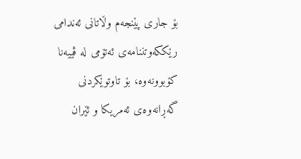بۆ جاری پێنجەم وڵاتانی ئەندامی رێککەوتننامەی ئەتۆمی لە ڤییەنا کۆبوونەوە، بۆ تاوتوێکردنی گەڕانەوەی ئەمریکا و ئێران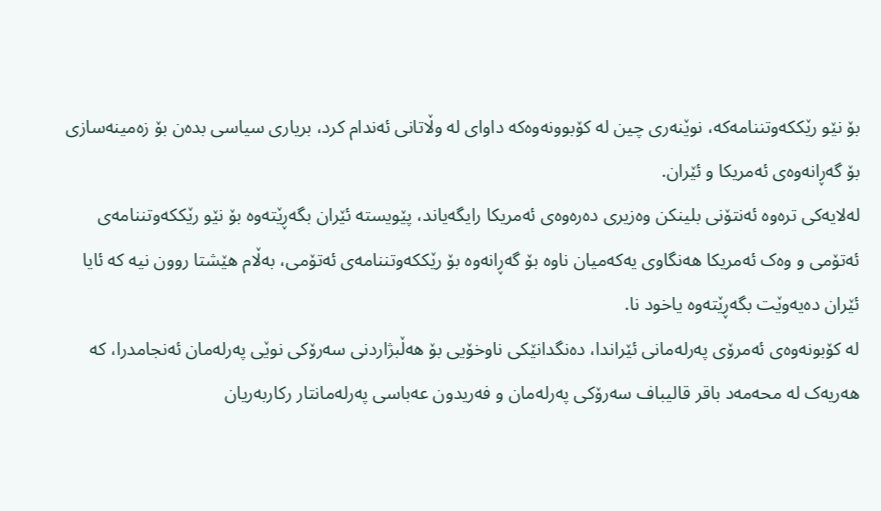بۆ نێو رێککەوتننامەکە، نوێنەری چین لە کۆبوونەوەکە داوای لە وڵاتانی ئەندام کرد، بریاری سیاسی بدەن بۆ زەمینەسازی بۆ گەڕانەوەی ئەمریکا و ئێران.
لەلایەکی ترەوە ئەنتۆنی بلینکن وەزیری دەرەوەی ئەمریکا رایگەیاند، پێویستە ئێران بگەڕێتەوە بۆ نێو رێککەوتننامەی ئەتۆمی و وەک ئەمریکا ھەنگاوی یەکەمیان ناوە بۆ گەڕانەوە بۆ رێککەوتننامەی ئەتۆمی، بەڵام ھێشتا روون نیە کە ئایا ئێران دەیەوێت بگەڕێتەوە یاخود نا.
لە کۆبونەوەی ئەمرۆی پەرلەمانی ئێراندا، دەنگدانێکی ناوخۆیی بۆ ھەڵبژاردنی سەرۆکی نوێی پەرلەمان ئەنجامدرا، کە ھەریەک لە محەمەد باقر قالیباف سەرۆکی پەرلەمان و فەریدون عەباسی پەرلەمانتار رکاربەریان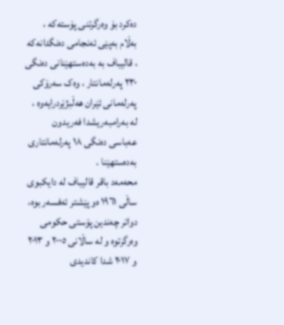دەکرد بۆ وەرگرتنی پۆستەکە ، بەڵام بەپێی ئەنجامی دەنگدانەکە ، قالیباف بە بەدەستھێنانی دەنگی ٢٣٠ پەرلەمانتار ، وەک سەرۆکی پەرلەمانی ئێران ھەڵبژێردرایەوە ، لە بەرامبەریشدا فەریدون عەباسی دەنگی ١٨ پەرلەمانتاری بەدەستھێنا .
محەمەد باقر قالیباف لە دایکبوی ساڵی ١٩٦١ ەو پێشتر ئەفسەر بوە، دواتر چەندین پۆستی حکومی وەرگرتوە و لە ساڵانی ٢٠٠٥ و ٢٠١٣ و ٢٠١٧ شدا کاندیدی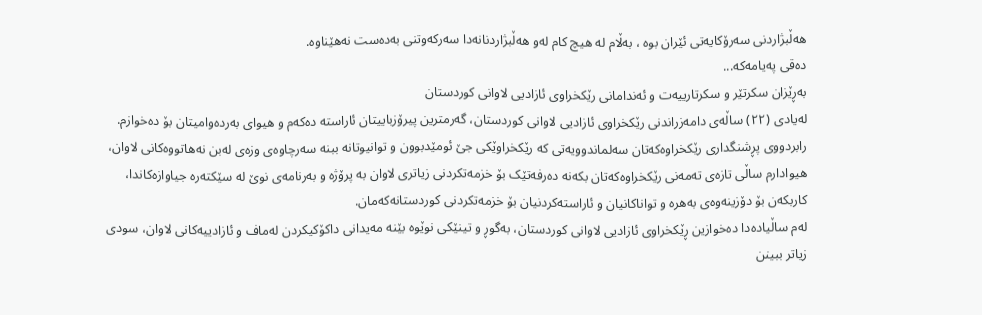ھەڵبژاردنی سەرۆکایەتی ئێران بوە ، بەڵام لە ھیچ کام لەو ھەڵبژاردنانەدا سەرکەوتنی بەدەست نەھێناوە.
دەقی پەیامەکە...
بەڕێزان سکرتێر و سکرتارییەت و ئەندامانی رێکخراوی ئازادیی لاوانی کوردستان
لەیادی (٢٢) ساڵەی دامەزراندنی رێکخراوی ئازادیی لاوانی کوردستان، گەرمترین پیرۆزباییتان ئاراستە دەکەم و ھیوای بەردەوامیتان بۆ دەخوازم.
رابردووی پڕشنگداری رێکخراوەکەتان سەلماندوویەتی کە رێکخراوێکی جێ ئومێدبوون و توانیوتانە ببنە سەرچاوەی وزەی لەبن نەھاتووەکانی لاوان، ھیوادارم ساڵی تازەی تەمەنی رێکخراوەکەتان بکەنە دەرفەتێک بۆ خزمەتکردنی زیاتری لاوان بە پرۆژە و بەرنامەی نوێ لە سێکتەرە جیاوازەکاندا، کاربکەن بۆ دۆزینەوەی بەھرە و تواناکانیان و ئاراستەکردنیان بۆ خزمەتکردنی کوردستانەکەمان.
لەم ساڵیادەدا دەخوازین ڕێکخراوی ئازادیی لاوانی کوردستان، بەگوڕ و تینێکی نوێوە بێنە مەیدانی داکۆکیکردن لەماف و ئازادییەکانی لاوان، سودی زیاتر ببینن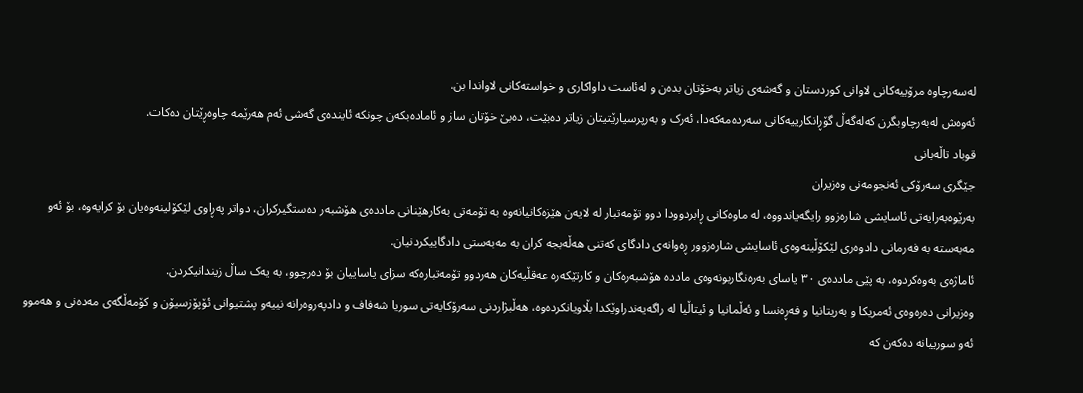لەسەرچاوە مرۆییەکانی لاوانی کوردستان و گەشەی زیاتر بەخۆتان بدەن و لەئاست داواکاری و خواستەکانی لاواندا بن.
ئەوەش لەبەرچاوبگرن کەلەگەڵ گۆڕانکارییەکانی سەردەمەکەدا، ئەرک و بەرپرسیارێتیتان زیاتر دەبێت، دەبێ خۆتان ساز و ئامادەبکەن چونکە ئایندەی گەشی ئەم ھەرێمە چاوەڕێتان دەکات.
قوباد تاڵەبانی
جێگری سەرۆکی ئەنجومەنی وەزیران
بەرێوەبەرایەتی ئاسایشی شارەزوو رایگەیاندووە، لە ماوەکانی ڕابردوودا دوو تۆمەتبار لە لایەن ھێزەکانیانەوە بە تۆمەتی بەکارھێنانی ماددەی ھۆشبەر دەستگیرکران، دواتر پەڕاوی لێکۆلینەوەیان بۆ کرایەوە، بۆ ئەو مەبەستە بە فەرمانی دادوەری لێکۆڵینەوەی ئاسایشی شارەزوور ڕەوانەی دادگای کەتنی ھەڵەبجە کران بە مەبەستی دادگاییکردنیان.
ئاماژەی بەوەکردوە، بە پێی ماددەی ٣٠ یاسای بەرەنگاربونەوەی ماددە ھۆشبەرەکان و کارتێکەرە عەقڵیەکان ھەردوو تۆمەتبارەکە سزای یاساییان بۆ دەرچوو، بە یەک ساڵ زیندانیکردن.
وەزیرانی دەرەوەی ئەمریکا و بەریتانیا و فەڕەنسا و ئەڵمانیا و ئیتاڵیا لە راگەیەندراوێکدا بڵاویانکردەوە، ھەڵبژاردنی سەرۆکایەتی سوریا شەفاف و دادپەروەرانە نییەو پشتیوانی ئۆپۆزسیۆن و کۆمەڵگەی مەدەنی و ھەموو ئەو سورییانە دەکەن کە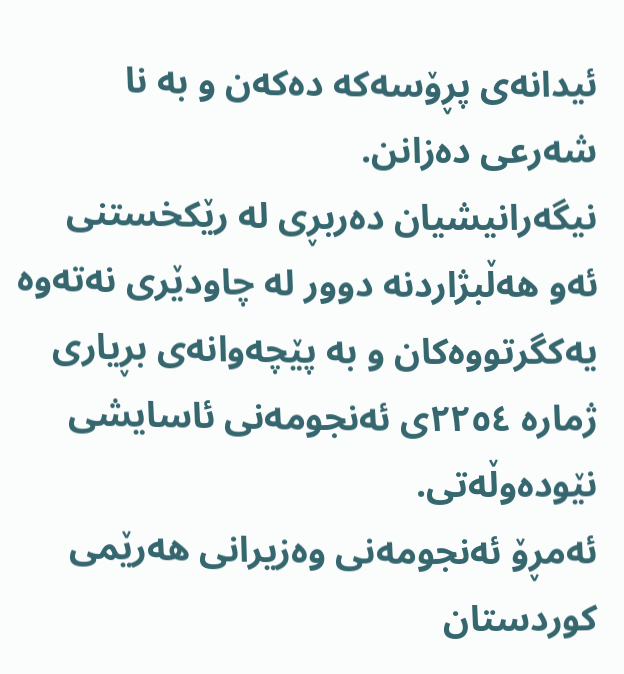ئیدانەی پڕۆسەکە دەکەن و بە نا شەرعی دەزانن.
نیگەرانیشیان دەربڕی لە رێکخستنی ئەو ھەڵبژاردنە دوور لە چاودێری نەتەوە یەکگرتووەکان و بە پێچەوانەی بڕیاری ژمارە ٢٢٥٤ی ئەنجومەنی ئاسایشی نێودەوڵەتی.
ئەمڕۆ ئەنجومەنی وەزیرانی ھەرێمی کوردستان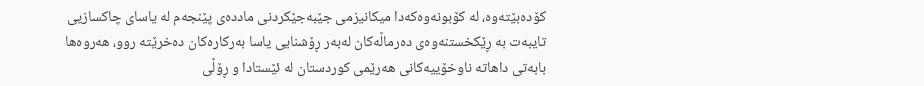کۆدەبێتەوە، لە کۆبونەوەکەدا میکانیزمی جێبەجێکردنی ماددەی پێنجەم لە یاسای چاکسازیی تایبەت بە ڕێکخستنەوەی دەرماڵەکان لەبەر ڕۆشنایی یاسا بەرکارەکان دەخرێتە روو، ھەروەھا بابەتی داھاتە ناوخۆییەکانی ھەرێمی کوردستان لە ئێستادا و ڕۆڵی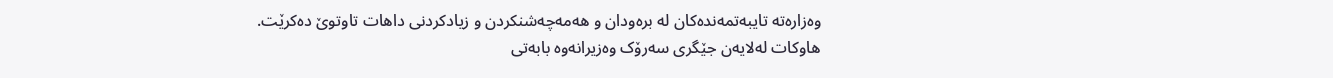وەزارەتە تایبەتمەندەکان لە برەودان و ھەمەچەشنکردن و زیادکردنی داھات تاوتوێ دەکرێت.
ھاوکات لەلایەن جێگری سەرۆک وەزیرانەوە بابەتی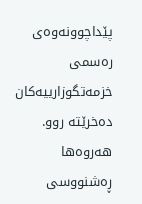پێداچوونەوەی رەسمی خزمەتگوزارییەکان دەخرێتە روو.
ھەروەھا ڕەشنووسی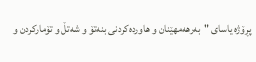پڕۆژە یاسای "بەرھەمھێنان و ھاوردەکردنی بنەتۆ و شەتڵ و تۆمارکردن و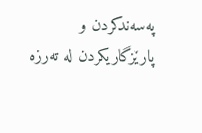پەسەندکردن و پارێزگاریکردن لە تەرزە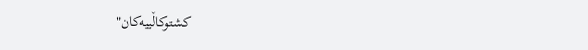کشتوکاڵییەکان"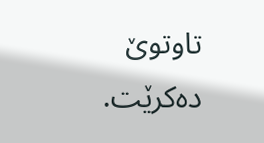تاوتوێ دەکرێت.